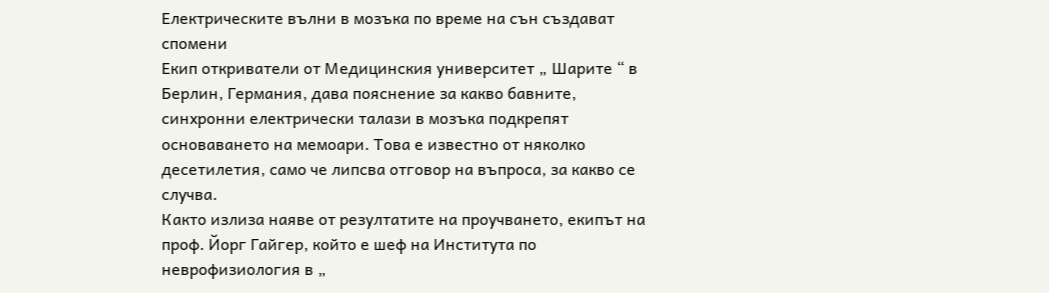Електрическите вълни в мозъка по време на сън създават спомени
Екип откриватели от Медицинския университет „ Шарите “ в Берлин, Германия, дава пояснение за какво бавните, синхронни електрически талази в мозъка подкрепят основаването на мемоари. Това е известно от няколко десетилетия, само че липсва отговор на въпроса, за какво се случва.
Както излиза наяве от резултатите на проучването, екипът на проф. Йорг Гайгер, който е шеф на Института по неврофизиология в „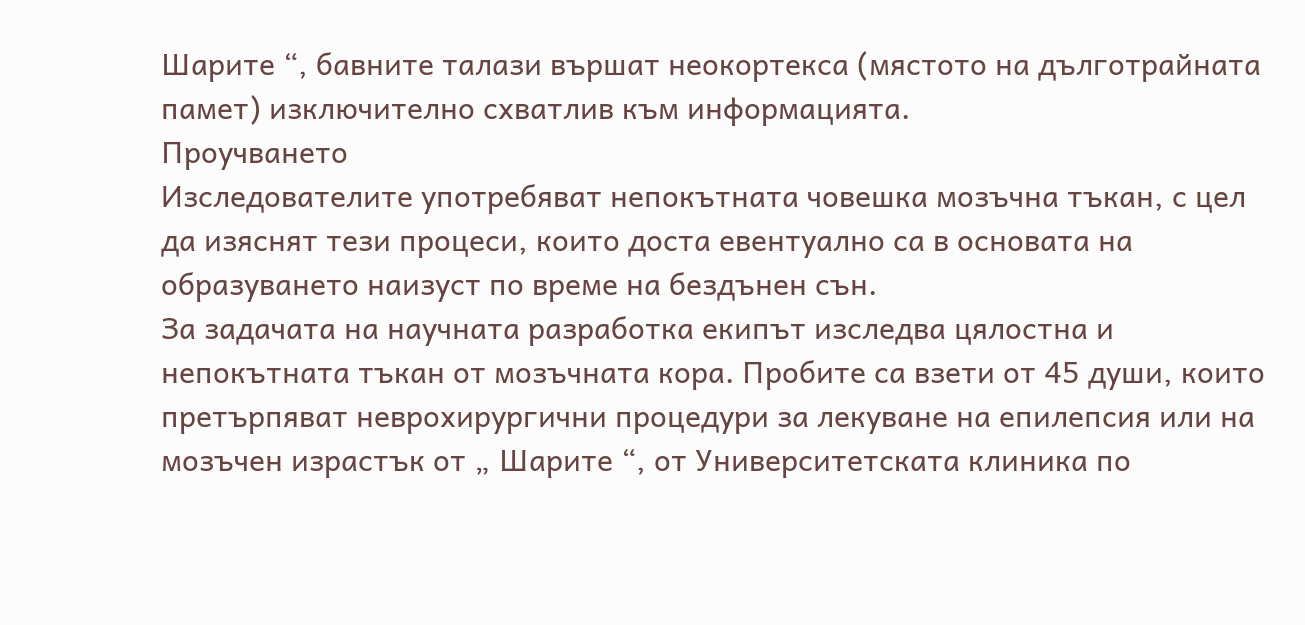Шарите “, бавните талази вършат неокортекса (мястото на дълготрайната памет) изключително схватлив към информацията.
Проучването
Изследователите употребяват непокътната човешка мозъчна тъкан, с цел да изяснят тези процеси, които доста евентуално са в основата на образуването наизуст по време на бездънен сън.
За задачата на научната разработка екипът изследва цялостна и непокътната тъкан от мозъчната кора. Пробите са взети от 45 души, които претърпяват неврохирургични процедури за лекуване на епилепсия или на мозъчен израстък от „ Шарите “, от Университетската клиника по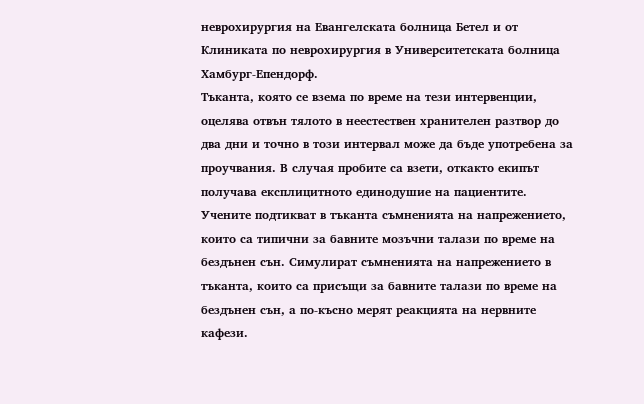неврохирургия на Евангелската болница Бетел и от Клиниката по неврохирургия в Университетската болница Хамбург-Епендорф.
Тъканта, която се взема по време на тези интервенции, оцелява отвън тялото в неестествен хранителен разтвор до два дни и точно в този интервал може да бъде употребена за проучвания. В случая пробите са взети, откакто екипът получава експлицитното единодушие на пациентите.
Учените подтикват в тъканта съмненията на напрежението, които са типични за бавните мозъчни талази по време на бездънен сън. Симулират съмненията на напрежението в тъканта, които са присъщи за бавните талази по време на бездънен сън, а по-късно мерят реакцията на нервните кафези.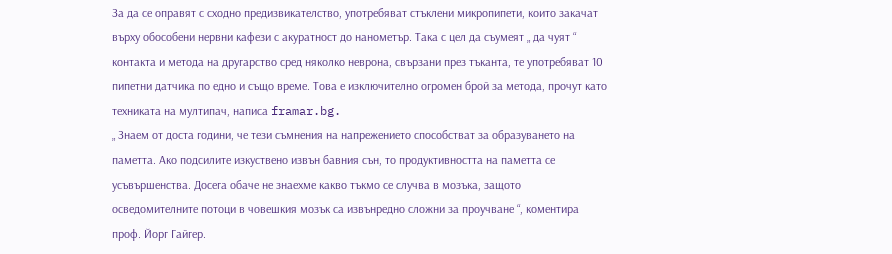За да се оправят с сходно предизвикателство, употребяват стъклени микропипети, които закачат върху обособени нервни кафези с акуратност до нанометър. Така с цел да съумеят „ да чуят “ контакта и метода на другарство сред няколко неврона, свързани през тъканта, те употребяват 10 пипетни датчика по едно и също време. Това е изключително огромен брой за метода, прочут като техниката на мултипач, написа framar.bg.
„ Знаем от доста години, че тези съмнения на напрежението способстват за образуването на паметта. Ако подсилите изкуствено извън бавния сън, то продуктивността на паметта се усъвършенства. Досега обаче не знаехме какво тъкмо се случва в мозъка, защото осведомителните потоци в човешкия мозък са извънредно сложни за проучване “, коментира проф. Йорг Гайгер.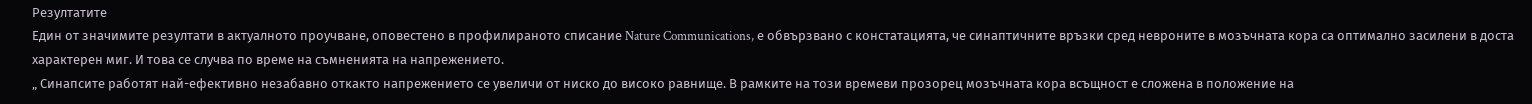Резултатите
Един от значимите резултати в актуалното проучване, оповестено в профилираното списание Nature Communications, е обвързвано с констатацията, че синаптичните връзки сред невроните в мозъчната кора са оптимално засилени в доста характерен миг. И това се случва по време на съмненията на напрежението.
„ Синапсите работят най-ефективно незабавно откакто напрежението се увеличи от ниско до високо равнище. В рамките на този времеви прозорец мозъчната кора всъщност е сложена в положение на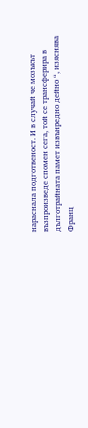нараснала подготвеност. И в случай че мозъкът възпроизведе спомен сега, той се трансферира в дълготрайната памет извънредно дейно “, изяснява Франц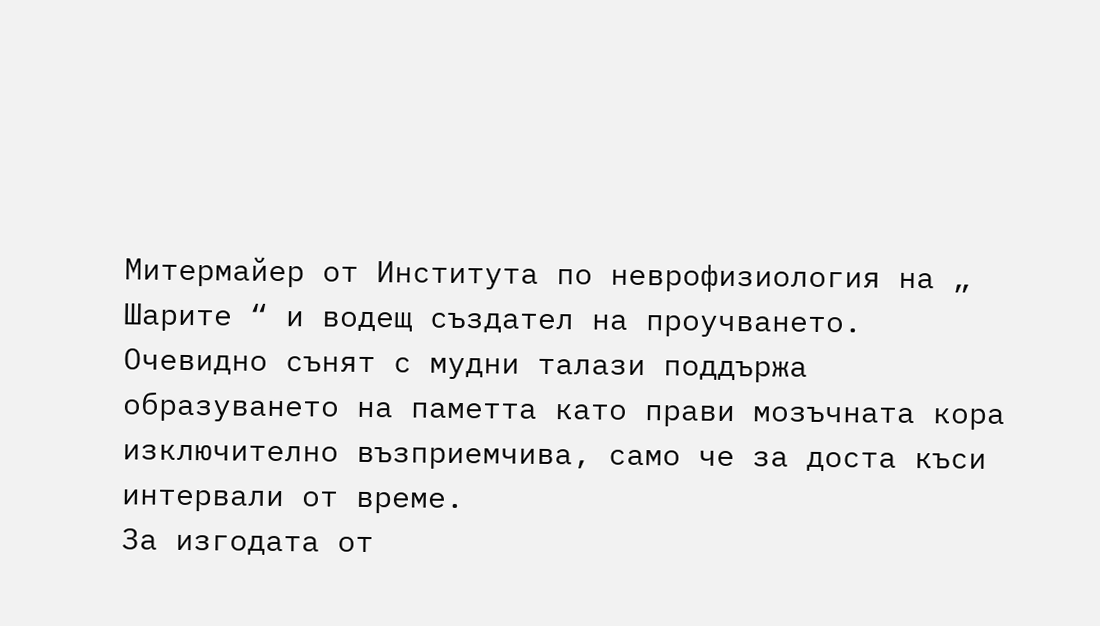Митермайер от Института по неврофизиология на „ Шарите “ и водещ създател на проучването.
Очевидно сънят с мудни талази поддържа образуването на паметта като прави мозъчната кора изключително възприемчива, само че за доста къси интервали от време.
За изгодата от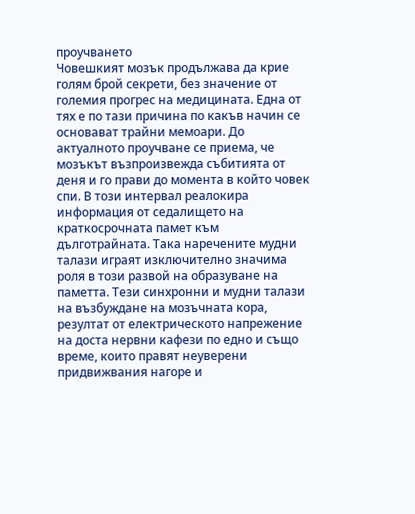проучването
Човешкият мозък продължава да крие голям брой секрети, без значение от големия прогрес на медицината. Една от тях е по тази причина по какъв начин се основават трайни мемоари. До актуалното проучване се приема, че мозъкът възпроизвежда събитията от деня и го прави до момента в който човек спи. В този интервал реалокира информация от седалището на краткосрочната памет към дълготрайната. Така наречените мудни талази играят изключително значима роля в този развой на образуване на паметта. Тези синхронни и мудни талази на възбуждане на мозъчната кора, резултат от електрическото напрежение на доста нервни кафези по едно и също време, които правят неуверени придвижвания нагоре и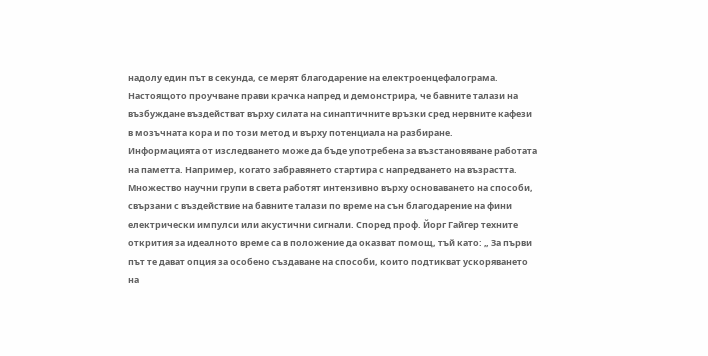надолу един път в секунда, се мерят благодарение на електроенцефалограма.
Настоящото проучване прави крачка напред и демонстрира, че бавните талази на възбуждане въздействат върху силата на синаптичните връзки сред нервните кафези в мозъчната кора и по този метод и върху потенциала на разбиране.
Информацията от изследването може да бъде употребена за възстановяване работата на паметта. Например, когато забравянето стартира с напредването на възрастта.
Множество научни групи в света работят интензивно върху основаването на способи, свързани с въздействие на бавните талази по време на сън благодарение на фини електрически импулси или акустични сигнали. Според проф. Йорг Гайгер техните открития за идеалното време са в положение да оказват помощ, тъй като: „ За първи път те дават опция за особено създаване на способи, които подтикват ускоряването на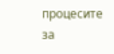процесите за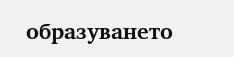образуването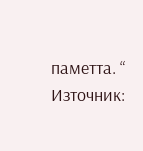паметта. “
Източник: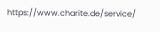https://www.charite.de/service/